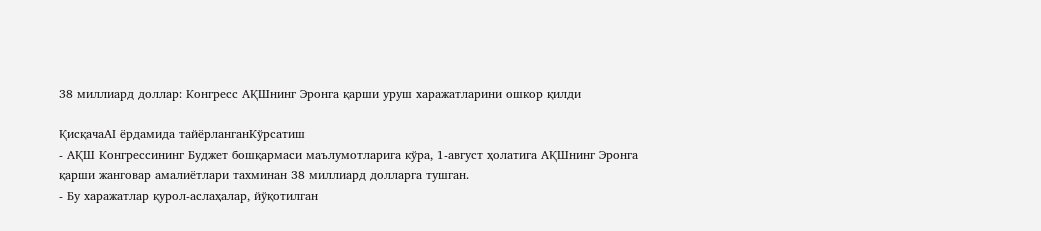38 миллиард доллар: Конгресс АҚШнинг Эронга қарши уруш харажатларини ошкор қилди

ҚисқачаAI ёрдамида тайёрланганКўрсатиш
- АҚШ Конгрессининг Буджет бошқармаси маълумотларига кўра, 1-август ҳолатига АҚШнинг Эронга қарши жанговар амалиётлари тахминан 38 миллиард долларга тушган.
- Бу харажатлар қурол-аслаҳалар, йўқотилган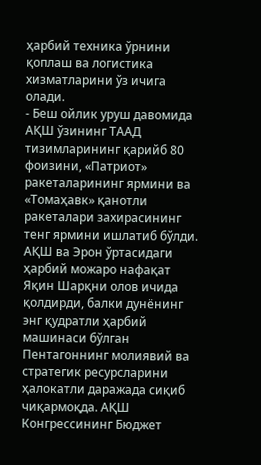ҳарбий техника ўрнини қоплаш ва логистика хизматларини ўз ичига олади.
- Беш ойлик уруш давомида АҚШ ўзининг ТААД тизимларининг қарийб 80 фоизини, «Патриот» ракеталарининг ярмини ва «Томаҳавк» қанотли ракеталари захирасининг тенг ярмини ишлатиб бўлди.
АҚШ ва Эрон ўртасидаги ҳарбий можаро нафақат Яқин Шарқни олов ичида қолдирди, балки дунёнинг энг қудратли ҳарбий машинаси бўлган Пентагоннинг молиявий ва стратегик ресурсларини ҳалокатли даражада сиқиб чиқармоқда. АҚШ Конгрессининг Бюджет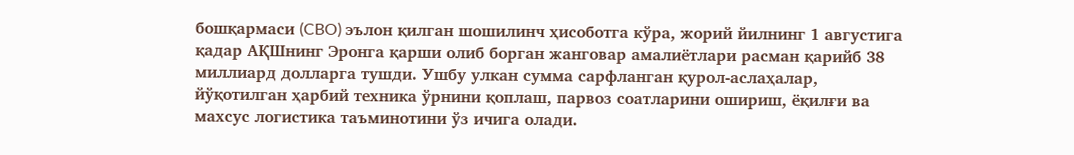бошқармаси (CBO) эълон қилган шошилинч ҳисоботга кўра, жорий йилнинг 1 августига қадар АҚШнинг Эронга қарши олиб борган жанговар амалиётлари расман қарийб 38 миллиард долларга тушди. Ушбу улкан сумма сарфланган қурол-аслаҳалар, йўқотилган ҳарбий техника ўрнини қоплаш, парвоз соатларини ошириш, ёқилғи ва махсус логистика таъминотини ўз ичига олади.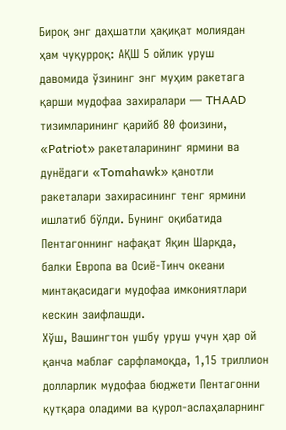Бироқ энг даҳшатли ҳақиқат молиядан ҳам чуқурроқ: АҚШ 5 ойлик уруш давомида ўзининг энг муҳим ракетага қарши мудофаа захиралари — THAAD тизимларининг қарийб 80 фоизини, «Patriot» ракеталарининг ярмини ва дунёдаги «Tomahawk» қанотли ракеталари захирасининг тенг ярмини ишлатиб бўлди. Бунинг оқибатида Пентагоннинг нафақат Яқин Шарқда, балки Европа ва Осиё-Тинч океани минтақасидаги мудофаа имкониятлари кескин заифлашди.
Хўш, Вашингтон ушбу уруш учун ҳар ой қанча маблағ сарфламоқда, 1,15 триллион долларлик мудофаа бюджети Пентагонни қутқара оладими ва қурол-аслаҳаларнинг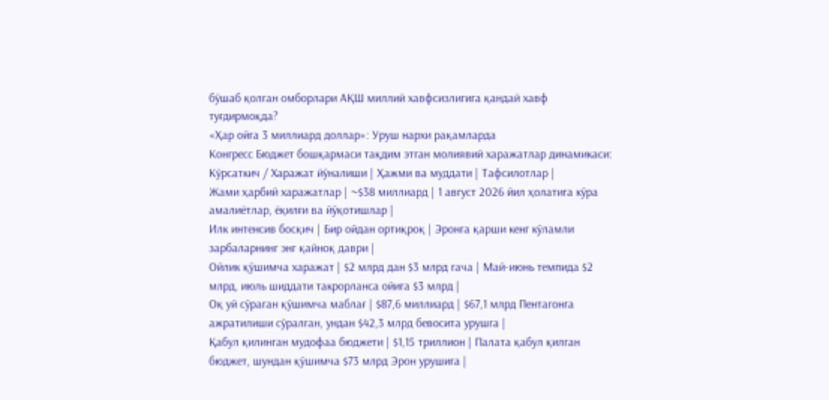бўшаб қолган омборлари АҚШ миллий хавфсизлигига қандай хавф туғдирмоқда?
«Ҳар ойга 3 миллиард доллар»: Уруш нархи рақамларда
Конгресс Бюджет бошқармаси тақдим этган молиявий харажатлар динамикаси:
Кўрсаткич / Харажат йўналиши | Ҳажми ва муддати | Тафсилотлар |
Жами ҳарбий харажатлар | ~$38 миллиард | 1 август 2026 йил ҳолатига кўра амалиётлар, ёқилғи ва йўқотишлар |
Илк интенсив босқич | Бир ойдан ортиқроқ | Эронга қарши кенг кўламли зарбаларнинг энг қайноқ даври |
Ойлик қўшимча харажат | $2 млрд дан $3 млрд гача | Май-июнь темпида $2 млрд, июль шиддати такрорланса ойига $3 млрд |
Оқ уй сўраган қўшимча маблағ | $87,6 миллиард | $67,1 млрд Пентагонга ажратилиши сўралган, ундан $42,3 млрд бевосита урушга |
Қабул қилинган мудофаа бюджети | $1,15 триллион | Палата қабул қилган бюджет, шундан қўшимча $73 млрд Эрон урушига |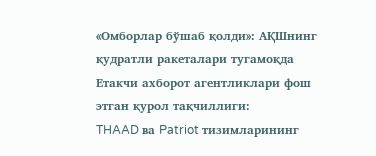«Омборлар бўшаб қолди»: АҚШнинг қудратли ракеталари тугамоқда
Етакчи ахборот агентликлари фош этган қурол тақчиллиги:
THAAD ва Patriot тизимларининг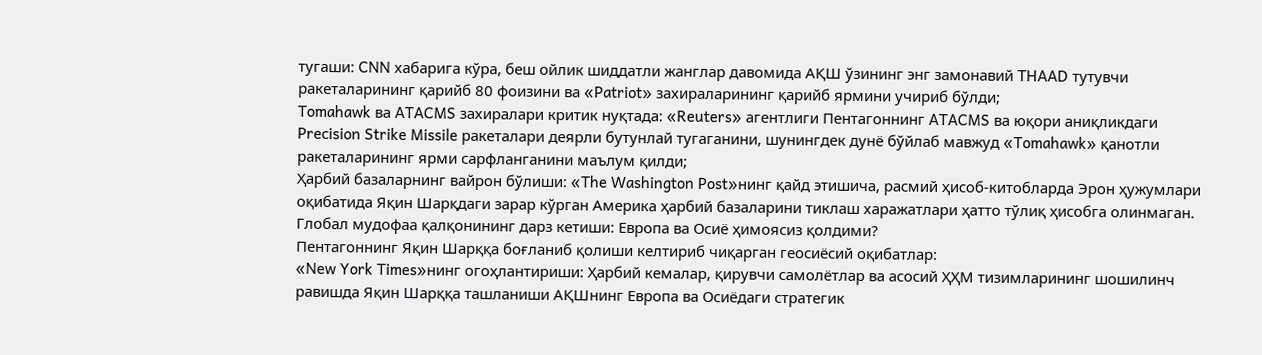тугаши: CNN хабарига кўра, беш ойлик шиддатли жанглар давомида АҚШ ўзининг энг замонавий THAAD тутувчи ракеталарининг қарийб 80 фоизини ва «Patriot» захираларининг қарийб ярмини учириб бўлди;
Tomahawk ва ATACMS захиралари критик нуқтада: «Reuters» агентлиги Пентагоннинг ATACMS ва юқори аниқликдаги Precision Strike Missile ракеталари деярли бутунлай тугаганини, шунингдек дунё бўйлаб мавжуд «Tomahawk» қанотли ракеталарининг ярми сарфланганини маълум қилди;
Ҳарбий базаларнинг вайрон бўлиши: «The Washington Post»нинг қайд этишича, расмий ҳисоб-китобларда Эрон ҳужумлари оқибатида Яқин Шарқдаги зарар кўрган Америка ҳарбий базаларини тиклаш харажатлари ҳатто тўлиқ ҳисобга олинмаган.
Глобал мудофаа қалқонининг дарз кетиши: Европа ва Осиё ҳимоясиз қолдими?
Пентагоннинг Яқин Шарққа боғланиб қолиши келтириб чиқарган геосиёсий оқибатлар:
«New York Times»нинг огоҳлантириши: Ҳарбий кемалар, қирувчи самолётлар ва асосий ҲҲМ тизимларининг шошилинч равишда Яқин Шарққа ташланиши АҚШнинг Европа ва Осиёдаги стратегик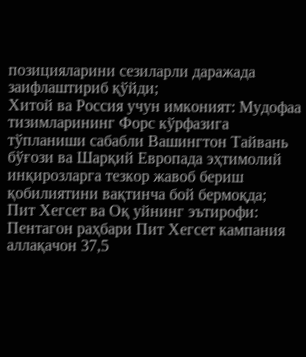позицияларини сезиларли даражада заифлаштириб қўйди;
Хитой ва Россия учун имконият: Мудофаа тизимларининг Форс кўрфазига тўпланиши сабабли Вашингтон Тайвань бўғози ва Шарқий Европада эҳтимолий инқирозларга тезкор жавоб бериш қобилиятини вақтинча бой бермоқда;
Пит Хегсет ва Оқ уйнинг эътирофи: Пентагон раҳбари Пит Хегсет кампания аллақачон 37,5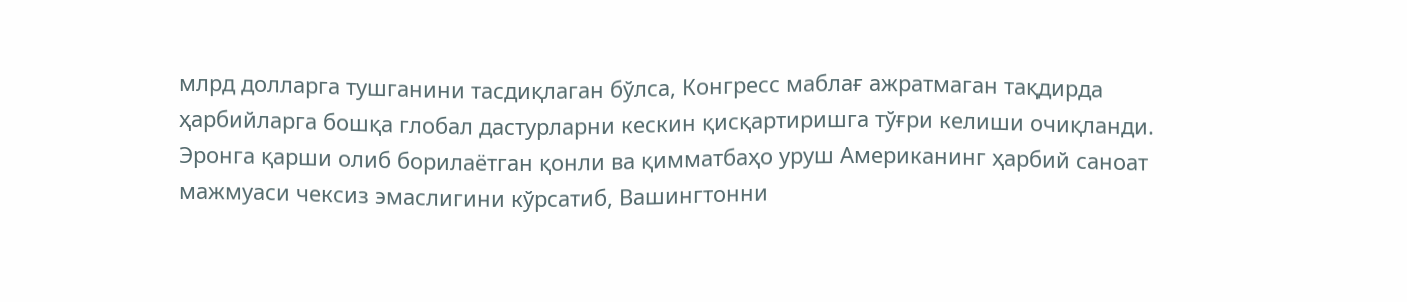млрд долларга тушганини тасдиқлаган бўлса, Конгресс маблағ ажратмаган тақдирда ҳарбийларга бошқа глобал дастурларни кескин қисқартиришга тўғри келиши очиқланди.
Эронга қарши олиб борилаётган қонли ва қимматбаҳо уруш Американинг ҳарбий саноат мажмуаси чексиз эмаслигини кўрсатиб, Вашингтонни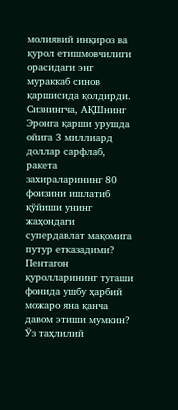молиявий инқироз ва қурол етишмовчилиги орасидаги энг мураккаб синов қаршисида қолдирди.
Сизнингча, АҚШнинг Эронга қарши урушда ойига 3 миллиард доллар сарфлаб, ракета захираларининг 80 фоизини ишлатиб қўйиши унинг жаҳондаги супердавлат мақомига путур етказадими? Пентагон қуролларининг тугаши фонида ушбу ҳарбий можаро яна қанча давом этиши мумкин? Ўз таҳлилий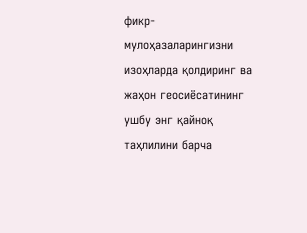фикр-мулоҳазаларингизни изоҳларда қолдиринг ва жаҳон геосиёсатининг ушбу энг қайноқ таҳлилини барча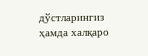дўстларингиз ҳамда халқаро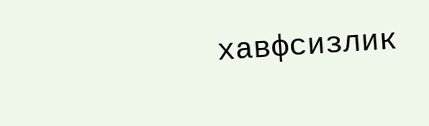хавфсизлик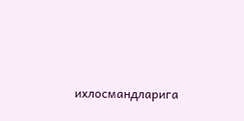ихлосмандларига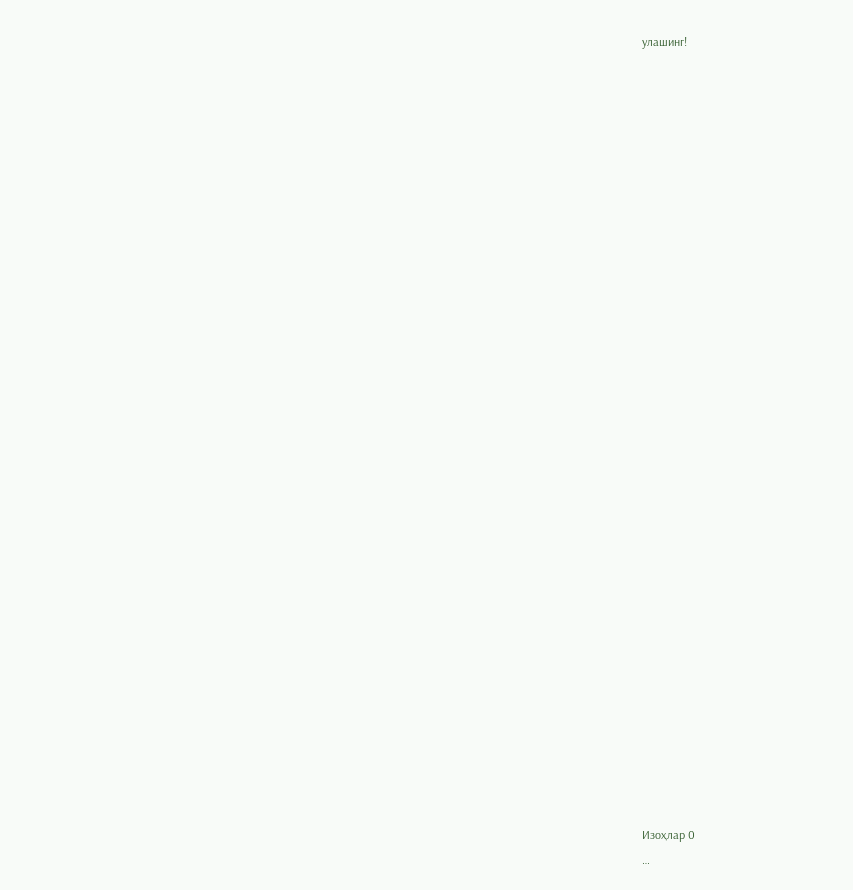улашинг!































Изоҳлар 0
…